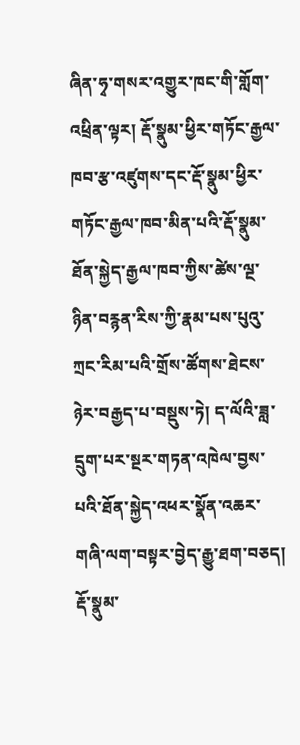ཞིན་ཧྭ་གསར་འགྱུར་ཁང་གི་གློག་འཕྲིན་ལྟར། རྡོ་སྣུམ་ཕྱིར་གཏོང་རྒྱལ་ཁབ་རྩ་འཛུགས་དང་རྡོ་སྣུམ་ཕྱིར་གཏོང་རྒྱལ་ཁབ་མིན་པའི་རྡོ་སྣུམ་ཐོན་སྐྱེད་རྒྱལ་ཁབ་ཀྱིས་ཚེས་ལྔ་ཉིན་བརྙན་རིས་ཀྱི་རྣམ་པས་པུའུ་ཀྲང་རིམ་པའི་གྲོས་ཚོགས་ཐེངས་ཉེར་བརྒྱད་པ་བསྡུས་ཏེ། ད་ལོའི་ཟླ་དྲུག་པར་སྔར་གཏན་འཁེལ་བྱས་པའི་ཐོན་སྐྱེད་འཕར་སྣོན་འཆར་གཞི་ལག་བསྟར་བྱེད་རྒྱུ་ཐག་བཅད།
རྡོ་སྣུམ་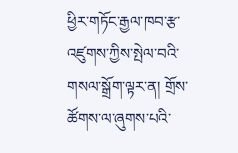ཕྱིར་གཏོང་རྒྱལ་ཁབ་རྩ་འཛུགས་ཀྱིས་སྤེལ་བའི་གསལ་སྒྲོག་ལྟར་ན། གྲོས་ཚོགས་ལ་ཞུགས་པའི་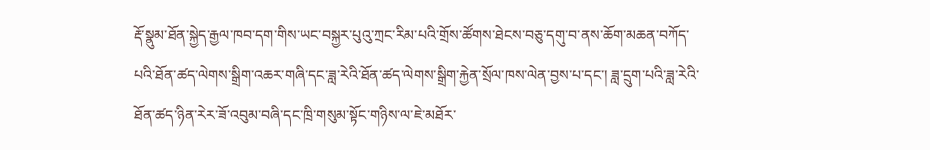རྡོ་སྣུམ་ཐོན་སྐྱེད་རྒྱལ་ཁབ་དག་གིས་ཡང་བསྐྱར་པུའུ་ཀྲང་རིམ་པའི་གྲོས་ཚོགས་ཐེངས་བཅུ་དགུ་བ་ནས་ཆོག་མཆན་བཀོད་པའི་ཐོན་ཚད་ལེགས་སྒྲིག་འཆར་གཞི་དང་ཟླ་རེའི་ཐོན་ཚད་ལེགས་སྒྲིག་རྐྱེན་སྲོལ་ཁས་ལེན་བྱས་པ་དང་། ཟླ་དྲུག་པའི་ཟླ་རེའི་ཐོན་ཚད་ཉིན་རེར་ཟོ་འབུམ་བཞི་དང་ཁྲི་གསུམ་སྟོང་གཉིས་ལ་ཇེ་མཐོར་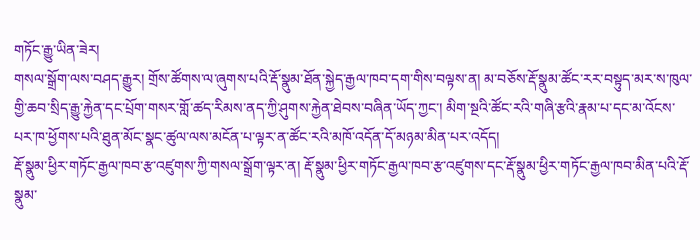གཏོང་རྒྱུ་ཡིན་ཟེར།
གསལ་སྒྲོག་ལས་བཤད་རྒྱུར། གྲོས་ཚོགས་ལ་ཞུགས་པའི་རྡོ་སྣུམ་ཐོན་སྐྱེད་རྒྱལ་ཁབ་དག་གིས་བལྟས་ན། མ་བཅོས་རྡོ་སྣུམ་ཚོང་རར་བསྟུད་མར་ས་ཁུལ་གྱི་ཆབ་སྲིད་རྒྱུ་རྐྱེན་དང་པྲོག་གསར་གློ་ཚད་རིམས་ནད་ཀྱི་ཤུགས་རྐྱེན་ཐེབས་བཞིན་ཡོད་ཀྱང་། མིག་སྔའི་ཚོང་རའི་གཞི་རྩའི་རྣམ་པ་དང་མ་འོངས་པར་ཁ་ཕྱོགས་པའི་ཐུན་མོང་སྣང་ཚུལ་ལས་མངོན་པ་ལྟར་ན་ཚོང་རའི་མཁོ་འདོན་དོ་མཉམ་མིན་པར་འདོད།
རྡོ་སྣུམ་ཕྱིར་གཏོང་རྒྱལ་ཁབ་རྩ་འཛུགས་ཀྱི་གསལ་སྒྲོག་ལྟར་ན། རྡོ་སྣུམ་ཕྱིར་གཏོང་རྒྱལ་ཁབ་རྩ་འཛུགས་དང་རྡོ་སྣུམ་ཕྱིར་གཏོང་རྒྱལ་ཁབ་མིན་པའི་རྡོ་སྣུམ་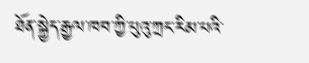ཐོན་སྐྱེད་རྒྱལ་ཁབ་ཀྱི་པུའུ་ཀྲང་རིམ་པའི་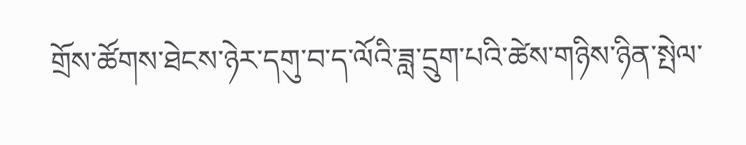གྲོས་ཚོགས་ཐེངས་ཉེར་དགུ་བ་ད་ལོའི་ཟླ་དྲུག་པའི་ཚེས་གཉིས་ཉིན་སྤེལ་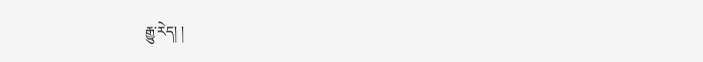རྒྱུ་རེད། །